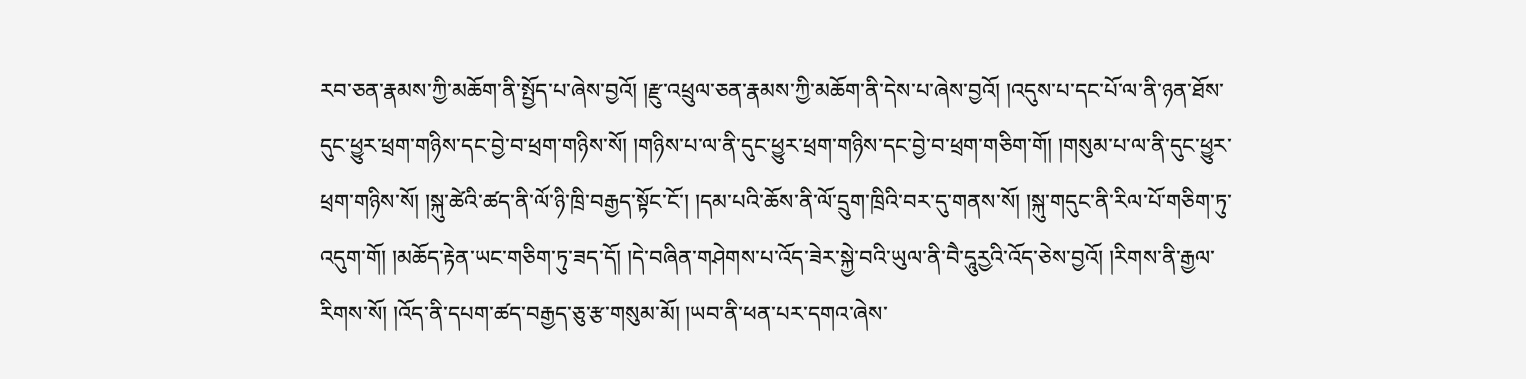རབ་ཅན་རྣམས་ཀྱི་མཆོག་ནི་སྤྱོད་པ་ཞེས་བྱའོ། །རྫུ་འཕྲུལ་ཅན་རྣམས་ཀྱི་མཆོག་ནི་དེས་པ་ཞེས་བྱའོ། །འདུས་པ་དང་པོ་ལ་ནི་ཉན་ཐོས་དུང་ཕྱུར་ཕྲག་གཉིས་དང་བྱེ་བ་ཕྲག་གཉིས་སོ། །གཉིས་པ་ལ་ནི་དུང་ཕྱུར་ཕྲག་གཉིས་དང་བྱེ་བ་ཕྲག་གཅིག་གོ། །གསུམ་པ་ལ་ནི་དུང་ཕྱུར་ཕྲག་གཉིས་སོ། །སྐུ་ཚེའི་ཚད་ནི་ལོ་ཉི་ཁྲི་བརྒྱད་སྟོང་ངོ་། །དམ་པའི་ཆོས་ནི་ལོ་དྲུག་ཁྲིའི་བར་དུ་གནས་སོ། །སྐུ་གདུང་ནི་རིལ་པོ་གཅིག་ཏུ་འདུག་གོ། །མཆོད་རྟེན་ཡང་གཅིག་ཏུ་ཟད་དོ། །དེ་བཞིན་གཤེགས་པ་འོད་ཟེར་སྐྱེ་བའི་ཡུལ་ནི་བཻ་དཱུརྱའི་འོད་ཅེས་བྱའོ། །རིགས་ནི་རྒྱལ་རིགས་སོ། །འོད་ནི་དཔག་ཚད་བརྒྱད་ཅུ་རྩ་གསུམ་མོ། །ཡབ་ནི་ཕན་པར་དགའ་ཞེས་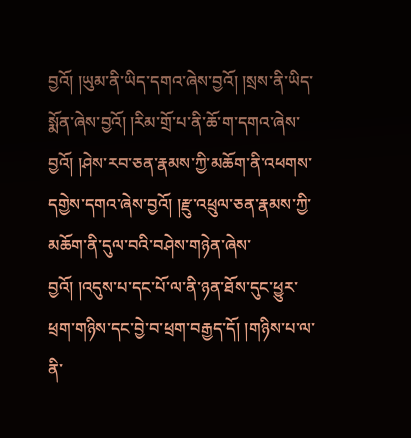བྱའོ། །ཡུམ་ནི་ཡིད་དགའ་ཞེས་བྱའོ། །སྲས་ནི་ཡིད་སྨོན་ཞེས་བྱའོ། །རིམ་གྲོ་པ་ནི་ཆོ་ག་དགའ་ཞེས་བྱའོ། །ཤེས་རབ་ཅན་རྣམས་ཀྱི་མཆོག་ནི་འཕགས་དགྱེས་དགའ་ཞེས་བྱའོ། །རྫུ་འཕྲུལ་ཅན་རྣམས་ཀྱི་མཆོག་ནི་དུལ་བའི་བཤེས་གཉེན་ཞེས་བྱའོ། །འདུས་པ་དང་པོ་ལ་ནི་ཉན་ཐོས་དུང་ཕྱུར་ཕྲག་གཉིས་དང་བྱེ་བ་ཕྲག་བརྒྱད་དོ། །གཉིས་པ་ལ་ནི་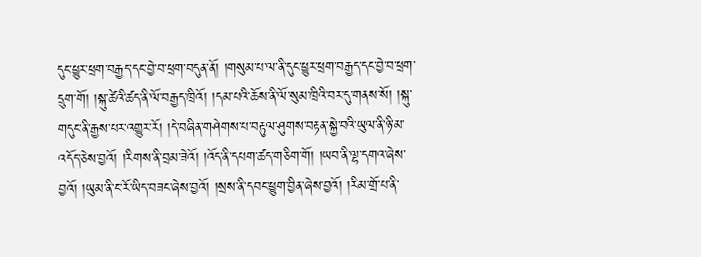དུང་ཕྱུར་ཕྲག་བརྒྱད་དང་བྱེ་བ་ཕྲག་བདུན་ནོ། །གསུམ་པ་ལ་ནི་དུང་ཕྱུར་ཕྲག་བརྒྱད་དང་བྱེ་བ་ཕྲག་དྲུག་གོ། །སྐུ་ཚེའི་ཚད་ནི་ལོ་བརྒྱད་ཁྲིའོ། །དམ་པའི་ཆོས་ནི་ལོ་སུམ་ཁྲིའི་བར་དུ་གནས་སོ། །སྐུ་གདུང་ནི་རྒྱས་པར་འགྱུར་རོ། །དེ་བཞིན་གཤེགས་པ་བརྟུལ་ཤུགས་བརྟན་སྐྱེ་བའི་ཡུལ་ནི་ཉི་མ་འདོད་ཅེས་བྱའོ། །རིགས་ནི་བྲམ་ཟེའོ། །འོད་ནི་དཔག་ཚད་གཅིག་གོ། །ཡབ་ནི་ལྷ་དགའ་ཞེས་བྱའོ། །ཡུམ་ནི་ང་རོ་ཡིད་བཟང་ཞེས་བྱའོ། །སྲས་ནི་དབང་ཕྱུག་བྱིན་ཞེས་བྱའོ། །རིམ་གྲོ་པ་ནི་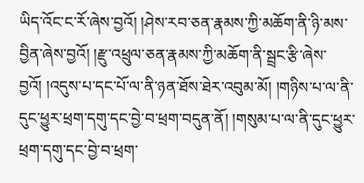ཡིད་འོང་ང་རོ་ཞེས་བྱའོ། །ཤེས་རབ་ཅན་རྣམས་ཀྱི་མཆོག་ནི་ཉི་མས་བྱིན་ཞེས་བྱའོ། །རྫུ་འཕྲུལ་ཅན་རྣམས་ཀྱི་མཆོག་ནི་སྦྲང་རྩི་ཞེས་བྱའོ། །འདུས་པ་དང་པོ་ལ་ནི་ཉན་ཐོས་ཐེར་འབུམ་མོ། །གཉིས་པ་ལ་ནི་དུང་ཕྱུར་ཕྲག་དགུ་དང་བྱེ་བ་ཕྲག་བདུན་ནོ། །གསུམ་པ་ལ་ནི་དུང་ཕྱུར་ཕྲག་དགུ་དང་བྱེ་བ་ཕྲག་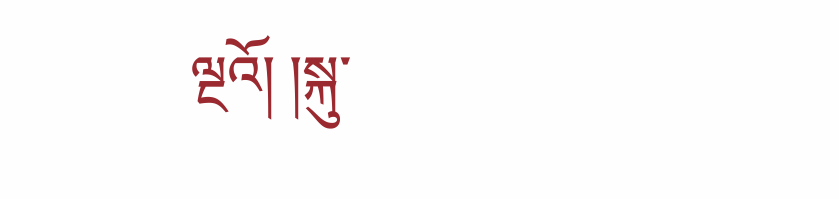ལྔའོ། །སྐུ་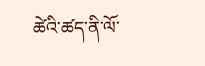ཚེའི་ཚད་ནི་ལོ་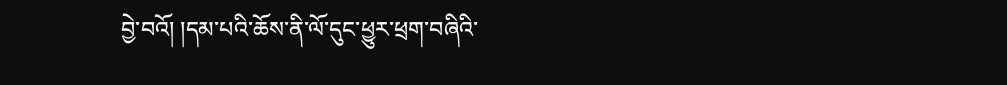བྱེ་བའོ། །དམ་པའི་ཆོས་ནི་ལོ་དུང་ཕྱུར་ཕྲག་བཞིའི་